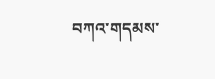བཀའ་གདམས་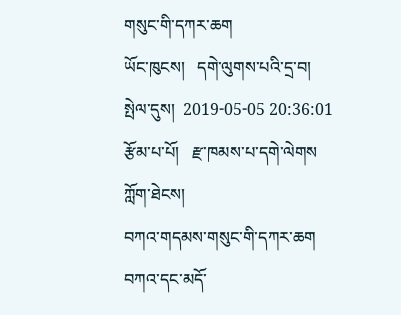གསུང་གི་དཀར་ཆག
ཡོང་ཁུངས།   དགེ་ལུགས་པའི་དྲ་བ།     སྤེལ་དུས།  2019-05-05 20:36:01     རྩོམ་པ་པོ།   རྫ་ཁམས་པ་དགེ་ལེགས    ཀློག་ཐེངས།
བཀའ་གདམས་གསུང་གི་དཀར་ཆག
བཀའ་དང་མདོ་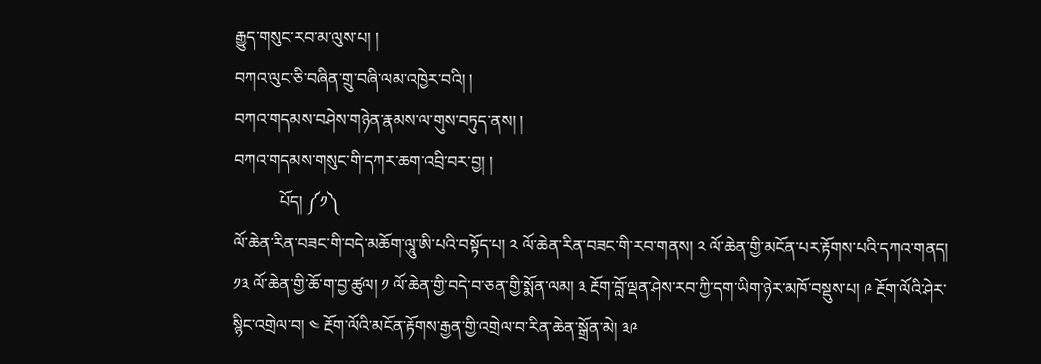རྒྱུད་གསུང་རབ་མ་ལུས་པ། །
བཀའ་ལུང་ཅི་བཞིན་གྲུ་བཞི་ལམ་འཁྱེར་བའི། །
བཀའ་གདམས་བཤེས་གཉེན་རྣམས་ལ་གུས་བཏུད་ནས། །
བཀའ་གདམས་གསུང་གི་དཀར་ཆག་འབྲི་བར་བྱ། །
           པོད། ༼༡༽
ལོ་ཆེན་རིན་བཟང་གི་བདེ་མཆོག་ལཱུ་ཨི་པའི་བསྟོད་པ། ༢ ལོ་ཆེན་རིན་བཟང་གི་རབ་གནས། ༢ ལོ་ཆེན་གྱི་མངོན་པར་རྟོགས་པའི་དཀའ་གནད། ༡༣ ལོ་ཆེན་གྱི་ཆོ་ག་བྱ་ཚུལ། ༡ ལོ་ཆེན་གྱི་བདེ་བ་ཅན་གྱི་སྨོན་ལམ། ༣ རྔོག་བློ་ལྡན་ཤེས་རབ་ཀྱི་དག་ཡིག་ཉེར་མཁོ་བསྡུས་པ། ༩ རྔོག་ལོའི་ཤེར་སྙིང་འགྲེལ་བ། ༤ རྔོག་ལོའི་མངོན་རྟོགས་རྒྱན་གྱི་འགྲེལ་བ་རིན་ཆེན་སྒྲོན་མེ། ༣༩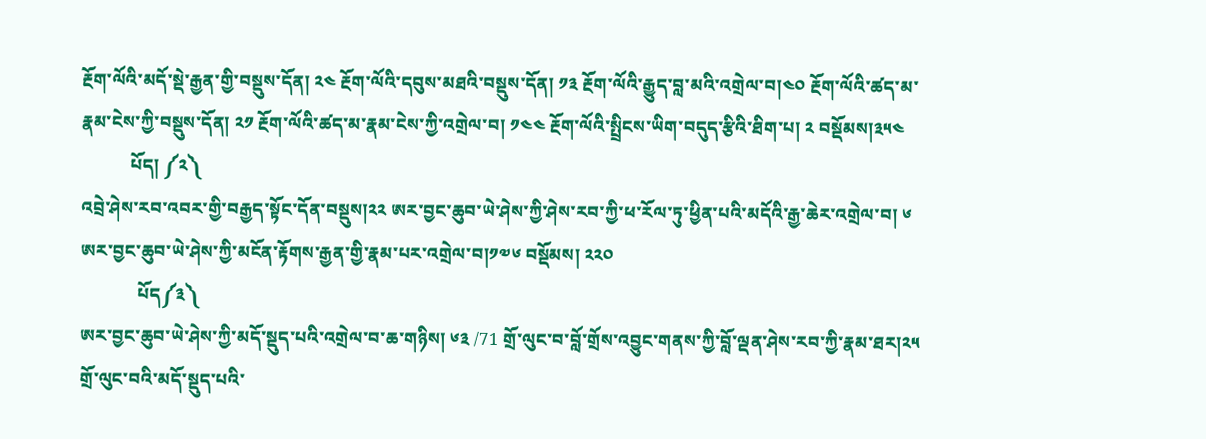རྔོག་ལོའི་མདོ་སྡེ་རྒྱན་གྱི་བསྡུས་དོན། ༢༤ རྔོག་ལོའི་དབུས་མཐའི་བསྡུས་དོན། ༡༣ རྔོག་ལོའི་རྒྱུད་བླ་མའི་འགྲེལ་བ།༤༠ རྔོག་ལོའི་ཚད་མ་རྣམ་ངེས་ཀྱི་བསྡུས་དོན། ༢༡ རྔོག་ལོའི་ཚད་མ་རྣམ་ངེས་ཀྱི་འགྲེལ་བ། ༡༤༤ རྔོག་ལོའི་སྤྲིངས་ཡིག་བདུད་རྩིའི་ཐིག་པ། ༢ བསྡོམས།༣༥༤
           པོད། ༼༢༽
འབྲེ་ཤེས་རབ་འབར་གྱི་བརྒྱད་སྟོང་དོན་བསྡུས།༢༢ ཨར་བྱང་ཆུབ་ཡེ་ཤེས་ཀྱི་ཤེས་རབ་ཀྱི་ཕ་རོལ་ཏུ་ཕྱིན་པའི་མདོའི་རྒྱ་ཆེར་འགྲེལ་བ། ༦ ཨར་བྱང་ཆུབ་ཡེ་ཤེས་ཀྱི་མངོན་རྟོགས་རྒྱན་གྱི་རྣམ་པར་འགྲེལ་བ།༡༧༦ བསྡོམས། ༢༢༠
             པོད༼༣༽
ཨར་བྱང་ཆུབ་ཡེ་ཤེས་ཀྱི་མདོ་སྡུད་པའི་འགྲེལ་བ་ཆ་གཉིས། ༦༣ /71 གྲོ་ལུང་བ་བློ་གྲོས་འབྱུང་གནས་ཀྱི་བློ་ལྡན་ཤེས་རབ་ཀྱི་རྣམ་ཐར།༢༥ གྲོ་ལུང་བའི་མདོ་སྡུད་པའི་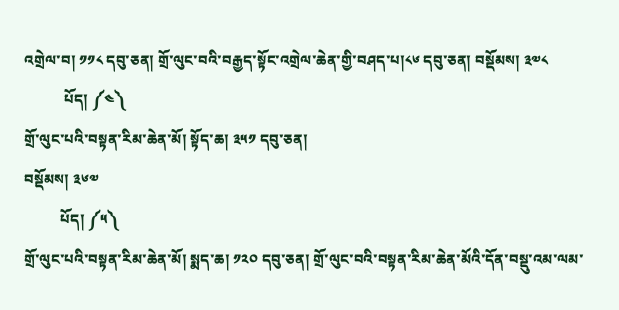འགྲེལ་བ། ༡༡༨ དབུ་ཅན། གྲོ་ལུང་བའི་བརྒྱད་སྟོང་འགྲེལ་ཆེན་གྱི་བཤད་པ།༨༦ དབུ་ཅན། བསྡོམས། ༣༧༨
           པོད། ༼༤༽
གྲོ་ལུང་པའི་བསྟན་རིམ་ཆེན་མོ། སྟོད་ཆ། ༣༥༡ དབུ་ཅན།
བསྡོམས། ༣༦༧
          པོད། ༼༥༽
གྲོ་ལུང་པའི་བསྟན་རིམ་ཆེན་མོ། སྨད་ཆ། ༡༢༠ དབུ་ཅན། གྲོ་ལུང་བའི་བསྟན་རིམ་ཆེན་མོའི་དོན་བསྡུ་འམ་ལམ་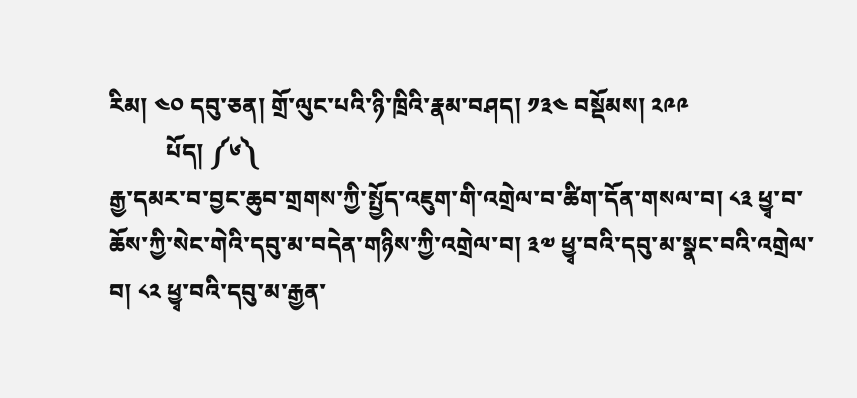རིམ། ༤༠ དབུ་ཅན། གྲོ་ལུང་པའི་ཉི་ཁྲིའི་རྣམ་བཤད། ༡༣༤ བསྡོམས། ༢༩༩
          པོད། ༼༦༽
རྒྱ་དམར་བ་བྱང་ཆུབ་གྲགས་ཀྱི་སྤྱོད་འཇུག་གི་འགྲེལ་བ་ཚིག་དོན་གསལ་བ། ༨༣ ཕྱྭ་བ་ཆོས་ཀྱི་སེང་གེའི་དབུ་མ་བདེན་གཉིས་ཀྱི་འགྲེལ་བ། ༣༧ ཕྱྭ་བའི་དབུ་མ་སྣང་བའི་འགྲེལ་བ། ༨༢ ཕྱྭ་བའི་དབུ་མ་རྒྱན་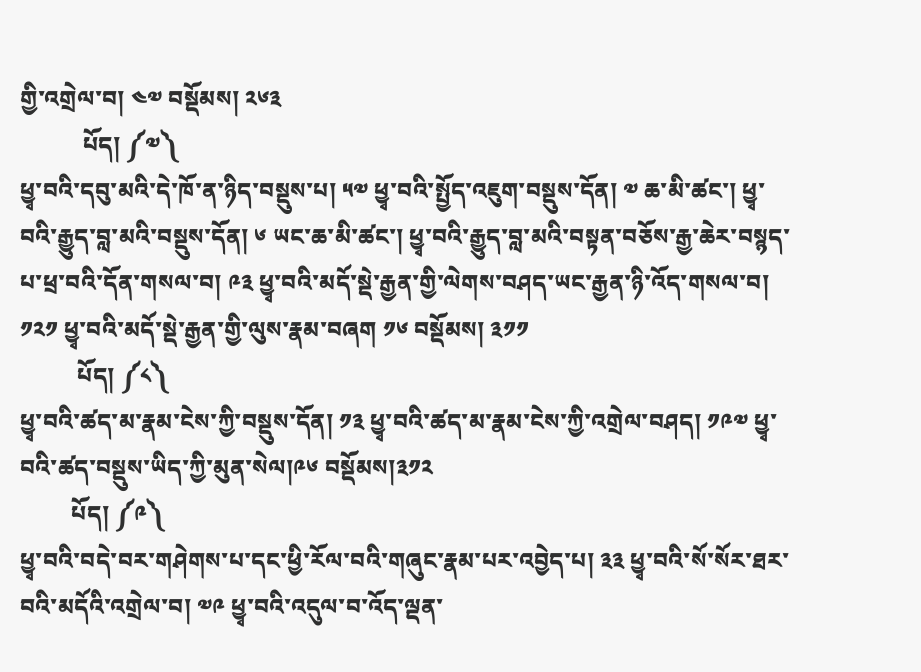གྱི་འགྲེལ་བ། ༤༧ བསྡོམས། ༢༦༣
           པོད། ༼༧༽
ཕྱྭ་བའི་དབུ་མའི་དེ་ཁོ་ན་ཉིད་བསྡུས་པ། ༥༧ ཕྱྭ་བའི་སྤྱོད་འཇུག་བསྡུས་དོན། ༧ ཆ་མི་ཚང་། ཕྱྭ་བའི་རྒྱུད་བླ་མའི་བསྡུས་དོན། ༦ ཡང་ཆ་མི་ཚང་། ཕྱྭ་བའི་རྒྱུད་བླ་མའི་བསྟན་བཅོས་རྒྱ་ཆེར་བསྙད་པ་ཕྲ་བའི་དོན་གསལ་བ། ༩༣ ཕྱྭ་བའི་མདོ་སྡེ་རྒྱན་གྱི་ལེགས་བཤད་ཡང་རྒྱན་ཉི་འོད་གསལ་བ། ༡༢༡ ཕྱྭ་བའི་མདོ་སྡེ་རྒྱན་གྱི་ལུས་རྣམ་བཞག ༡༦ བསྡོམས། ༣༡༡
          པོད། ༼༨༽
ཕྱྭ་བའི་ཚད་མ་རྣམ་ངེས་ཀྱི་བསྡུས་དོན། ༡༣ ཕྱྭ་བའི་ཚད་མ་རྣམ་ངེས་ཀྱི་འགྲེལ་བཤད། ༡༩༧ ཕྱྭ་བའི་ཚད་བསྡུས་ཡིད་ཀྱི་མུན་སེལ།༩༦ བསྡོམས།༣༡༢
         པོད། ༼༩༽
ཕྱྭ་བའི་བདེ་བར་གཤེགས་པ་དང་ཕྱི་རོལ་བའི་གཞུང་རྣམ་པར་འབྱེད་པ། ༣༣ ཕྱྭ་བའི་སོ་སོར་ཐར་བའི་མདོའི་འགྲེལ་བ། ༧༩ ཕྱྭ་བའི་འདུལ་བ་འོད་ལྡན་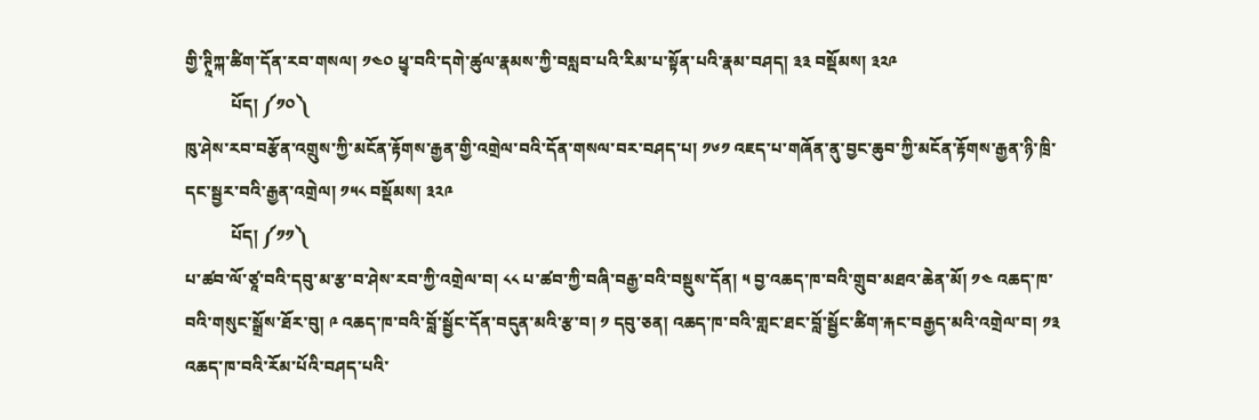གྱི་ཊཱིཀྐ་ཚིག་དོན་རབ་གསལ། ༡༤༠ ཕྱྭ་བའི་དགེ་ཚུལ་རྣམས་ཀྱི་བསླབ་པའི་རིམ་པ་སྟོན་པའི་རྣམ་བཤད། ༣༣ བསྡོམས། ༣༢༩
           པོད། ༼༡༠༽
ཁུ་ཤེས་རབ་བརྩོན་འགྲུས་ཀྱི་མངོན་རྟོགས་རྒྱན་གྱི་འགྲེལ་བའི་དོན་གསལ་བར་བཤད་པ། ༡༦༡ འཇད་པ་གཞོན་ནུ་བྱང་ཆུབ་ཀྱི་མངོན་རྟོགས་རྒྱན་ཉི་ཁྲི་དང་སྦྱར་བའི་རྒྱན་འགྲེལ། ༡༥༨ བསྡོམས། ༣༢༩
           པོད། ༼༡༡༽
པ་ཚབ་ལོ་ཙཱ་བའི་དབུ་མ་རྩ་བ་ཤེས་རབ་ཀྱི་འགྲེལ་བ། ༨༨ པ་ཚབ་ཀྱི་བཞི་བརྒྱ་བའི་བསྡུས་དོན། ༥ བྱ་འཆད་ཁ་བའི་གྲུབ་མཐའ་ཆེན་མོ། ༡༤ འཆད་ཁ་བའི་གསུང་སྒྲོས་ཐོར་བུ། ༩ འཆད་ཁ་བའི་བློ་སྦྱོང་དོན་བདུན་མའི་རྩ་བ། ༡ དབུ་ཅན། འཆད་ཁ་བའི་གླང་ཐང་བློ་སྦྱོང་ཚིག་རྐང་བརྒྱད་མའི་འགྲེལ་བ། ༡༣ འཆད་ཁ་བའི་རོམ་པོའི་བཤད་པའི་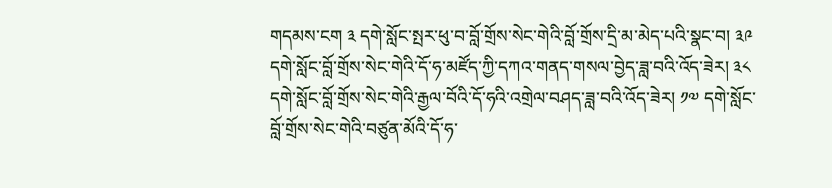གདམས་ངག ༣ དགེ་སློང་སྤར་ཕུ་བ་བློ་གྲོས་སེང་གེའི་བློ་གྲོས་དྲི་མ་མེད་པའི་སྣང་བ། ༣༩ དགེ་སློང་བློ་གྲོས་སེང་གེའི་དོ་ཧ་མཛོད་ཀྱི་དཀའ་གནད་གསལ་བྱེད་ཟླ་བའི་འོད་ཟེར། ༣༨ དགེ་སློང་བློ་གྲོས་སེང་གེའི་རྒྱལ་བོའི་དོ་ཧའི་འགྲེལ་བཤད་ཟླ་བའི་འོད་ཟེར། ༡༧ དགེ་སློང་བློ་གྲོས་སེང་གེའི་བཙུན་མོའི་དོ་ཧ་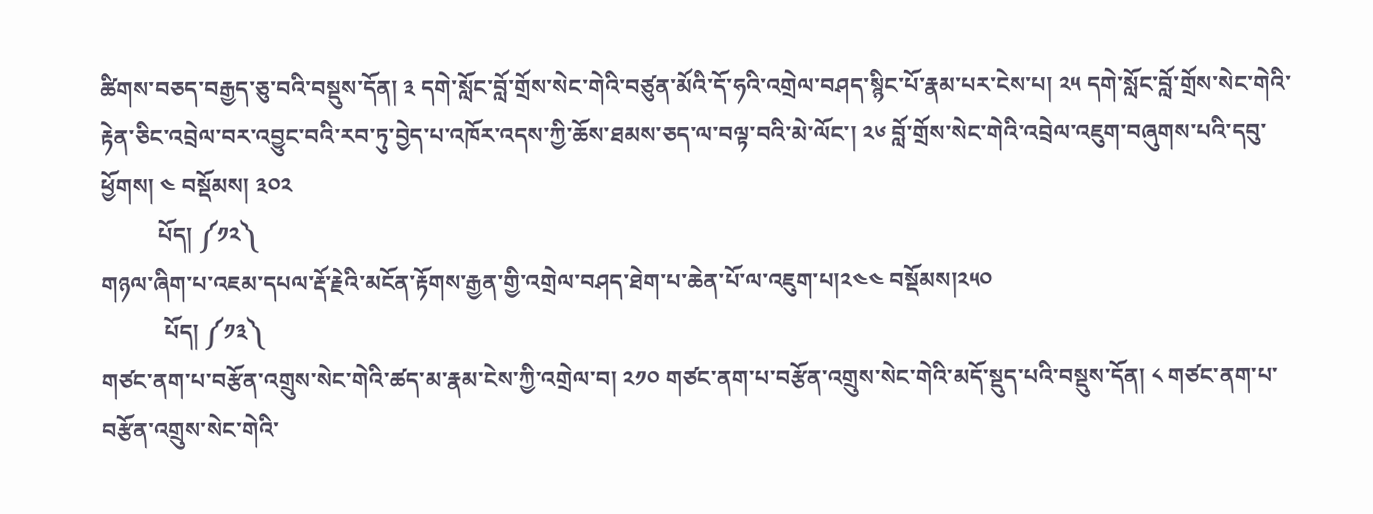ཚིགས་བཅད་བརྒྱད་ཅུ་བའི་བསྡུས་དོན། ༣ དགེ་སློང་བློ་གྲོས་སེང་གེའི་བཙུན་མོའི་དོ་ཧའི་འགྲེལ་བཤད་སྙིང་པོ་རྣམ་པར་ངེས་པ། ༢༥ དགེ་སློང་བློ་གྲོས་སེང་གེའི་རྟེན་ཅིང་འབྲེལ་བར་འབྱུང་བའི་རབ་ཏུ་བྱེད་པ་འཁོར་འདས་ཀྱི་ཆོས་ཐམས་ཅད་ལ་བལྟ་བའི་མེ་ལོང་། ༢༦ བློ་གྲོས་སེང་གེའི་འབྲེལ་འཇུག་བཞུགས་པའི་དབུ་ཕྱོགས། ༤ བསྡོམས། ༣༠༢
          པོད། ༼༡༢༽
གཉལ་ཞིག་པ་འཇམ་དཔལ་རྡོ་རྗེའི་མངོན་རྟོགས་རྒྱན་གྱི་འགྲེལ་བཤད་ཐེག་པ་ཆེན་པོ་ལ་འཇུག་པ།༢༤༤ བསྡོམས།༢༥༠
           པོད། ༼༡༣༽
གཙང་ནག་པ་བརྩོན་འགྲུས་སེང་གེའི་ཚད་མ་རྣམ་ངེས་ཀྱི་འགྲེལ་བ། ༢༡༠ གཙང་ནག་པ་བརྩོན་འགྲུས་སེང་གེའི་མདོ་སྡུད་པའི་བསྡུས་དོན། ༨ གཙང་ནག་པ་བརྩོན་འགྲུས་སེང་གེའི་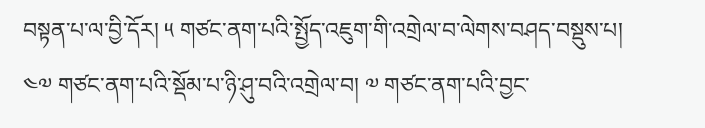བསྟན་པ་ལ་བྱི་དོར། ༥ གཙང་ནག་པའི་སྤྱོད་འཇུག་གི་འགྲེལ་བ་ལེགས་བཤད་བསྡུས་པ། ༤༧ གཙང་ནག་པའི་སྡོམ་པ་ཉི་ཤུ་བའི་འགྲེལ་བ། ༧ གཙང་ནག་པའི་བྱང་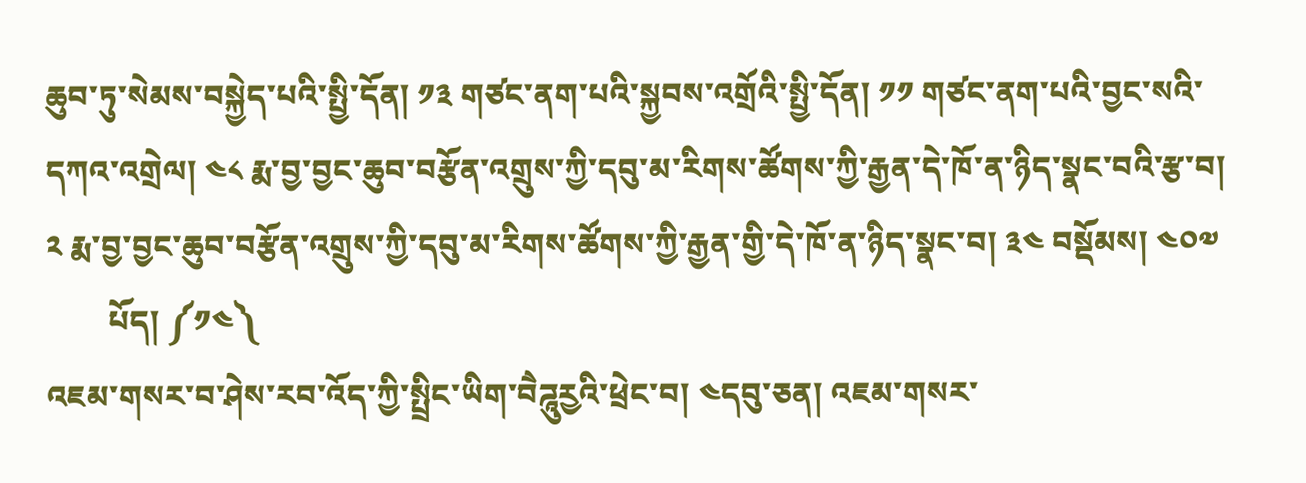ཆུབ་ཏུ་སེམས་བསྐྱེད་པའི་སྤྱི་དོན། ༡༣ གཙང་ནག་པའི་སྐྱབས་འགྲོའི་སྤྱི་དོན། ༡༡ གཙང་ནག་པའི་བྱང་སའི་དཀའ་འགྲེལ། ༤༨ རྨ་བྱ་བྱང་ཆུབ་བརྩོན་འགྲུས་ཀྱི་དབུ་མ་རིགས་ཚོགས་ཀྱི་རྒྱན་དེ་ཁོ་ན་ཉིད་སྣང་བའི་རྩ་བ། ༢ རྨ་བྱ་བྱང་ཆུབ་བརྩོན་འགྲུས་ཀྱི་དབུ་མ་རིགས་ཚོགས་ཀྱི་རྒྱན་གྱི་དེ་ཁོ་ན་ཉིད་སྣང་བ། ༣༤ བསྡོམས། ༤༠༧
        པོད། ༼༡༤༽
འཇམ་གསར་བ་ཤེས་རབ་འོད་ཀྱི་སྤྲིང་ཡིག་བཻཌཱུརྱའི་ཕྲེང་བ། ༤དབུ་ཅན། འཇམ་གསར་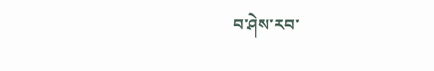བ་ཤེས་རབ་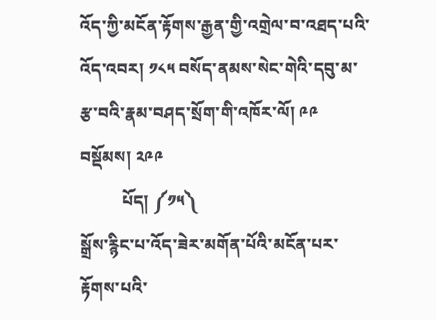འོད་ཀྱི་མངོན་རྟོགས་རྒྱན་གྱི་འགྲེལ་བ་འཐད་པའི་འོད་འབར། ༡༨༥ བསོད་ནམས་སེང་གེའི་དབུ་མ་རྩ་བའི་རྣམ་བཤད་སྲོག་གི་འཁོར་ལོ། ༩༩ བསྡོམས། ༢༩༩
          པོད། ༼༡༥༽
སྒྲོས་རྙིང་པ་འོད་ཟེར་མགོན་པོའི་མངོན་པར་རྟོགས་པའི་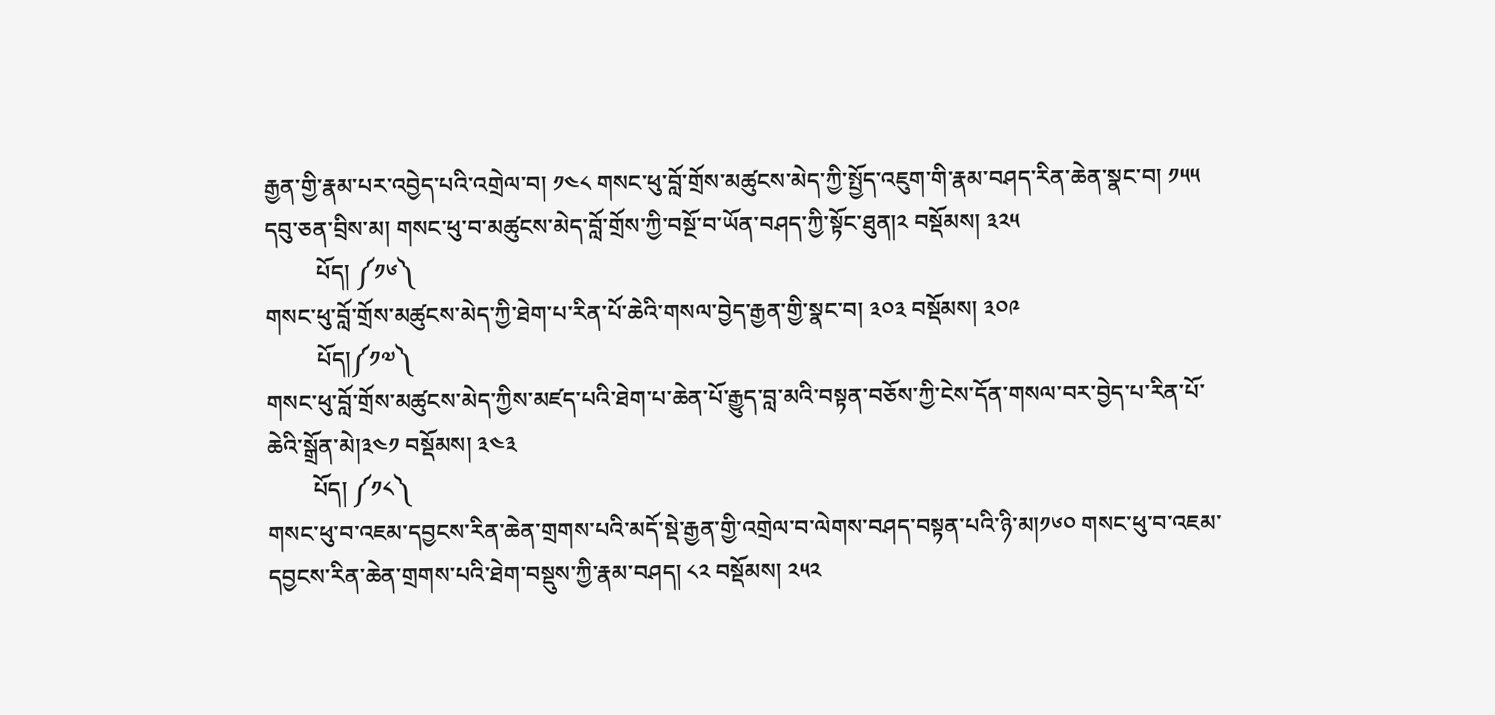རྒྱན་གྱི་རྣམ་པར་འབྱེད་པའི་འགྲེལ་བ། ༡༤༨ གསང་ཕུ་བློ་གྲོས་མཚུངས་མེད་ཀྱི་སྤྱོད་འཇུག་གི་རྣམ་བཤད་རིན་ཆེན་སྣང་བ། ༡༥༥ དབུ་ཅན་བྲིས་མ། གསང་ཕུ་བ་མཚུངས་མེད་བློ་གྲོས་ཀྱི་བསྔོ་བ་ཡོན་བཤད་ཀྱི་སྟོང་ཐུན།༢ བསྡོམས། ༣༢༥
         པོད། ༼༡༦༽
གསང་ཕུ་བློ་གྲོས་མཚུངས་མེད་ཀྱི་ཐེག་པ་རིན་པོ་ཆེའི་གསལ་བྱེད་རྒྱན་གྱི་སྣང་བ། ༣༠༣ བསྡོམས། ༣༠༩
         པོད།༼༡༧༽
གསང་ཕུ་བློ་གྲོས་མཚུངས་མེད་ཀྱིས་མཛད་པའི་ཐེག་པ་ཆེན་པོ་རྒྱུད་བླ་མའི་བསྟན་བཅོས་ཀྱི་ངེས་དོན་གསལ་བར་བྱེད་པ་རིན་པོ་ཆེའི་སྒྲོན་མེ།༣༤༡ བསྡོམས། ༣༤༣
        པོད། ༼༡༨༽
གསང་ཕུ་བ་འཇམ་དབྱངས་རིན་ཆེན་གྲགས་པའི་མདོ་སྡེ་རྒྱན་གྱི་འགྲེལ་བ་ལེགས་བཤད་བསྟན་པའི་ཉི་མ།༡༦༠ གསང་ཕུ་བ་འཇམ་དབྱངས་རིན་ཆེན་གྲགས་པའི་ཐེག་བསྡུས་ཀྱི་རྣམ་བཤད། ༨༢ བསྡོམས། ༢༥༢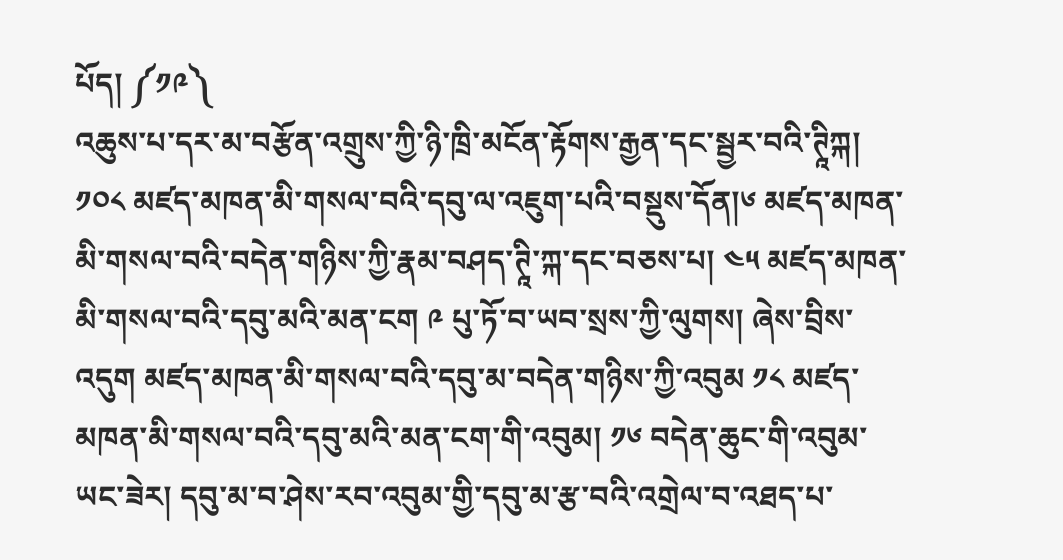པོད། ༼༡༩༽
འཆུས་པ་དར་མ་བརྩོན་འགྲུས་ཀྱི་ཉི་ཁྲི་མངོན་རྟོགས་རྒྱན་དང་སྦྱར་བའི་ཊཱིཀྐ། ༡༠༨ མཛད་མཁན་མི་གསལ་བའི་དབུ་ལ་འཇུག་པའི་བསྡུས་དོན།༦ མཛད་མཁན་མི་གསལ་བའི་བདེན་གཉིས་ཀྱི་རྣམ་བཤད་ཊཱི་ཀྐ་དང་བཅས་པ། ༤༥ མཛད་མཁན་མི་གསལ་བའི་དབུ་མའི་མན་ངག ༩ པུ་ཏོ་བ་ཡབ་སྲས་ཀྱི་ལུགས། ཞེས་བྲིས་འདུག མཛད་མཁན་མི་གསལ་བའི་དབུ་མ་བདེན་གཉིས་ཀྱི་འབུམ ༡༨ མཛད་མཁན་མི་གསལ་བའི་དབུ་མའི་མན་ངག་གི་འབུམ། ༡༦ བདེན་ཆུང་གི་འབུམ་ཡང་ཟེར། དབུ་མ་བ་ཤེས་རབ་འབུམ་གྱི་དབུ་མ་རྩ་བའི་འགྲེལ་བ་འཐད་པ་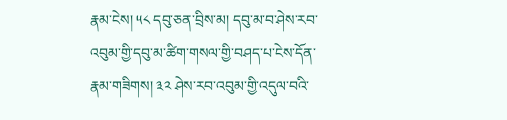རྣམ་ངེས། ༥༨ དབུ་ཅན་བྲིས་མ། དབུ་མ་བ་ཤེས་རབ་འབུམ་གྱི་དབུ་མ་ཚིག་གསལ་གྱི་བཤད་པ་ངེས་དོན་རྣམ་གཟིགས། ༣༢ ཤེས་རབ་འབུམ་གྱི་འདུལ་བའི་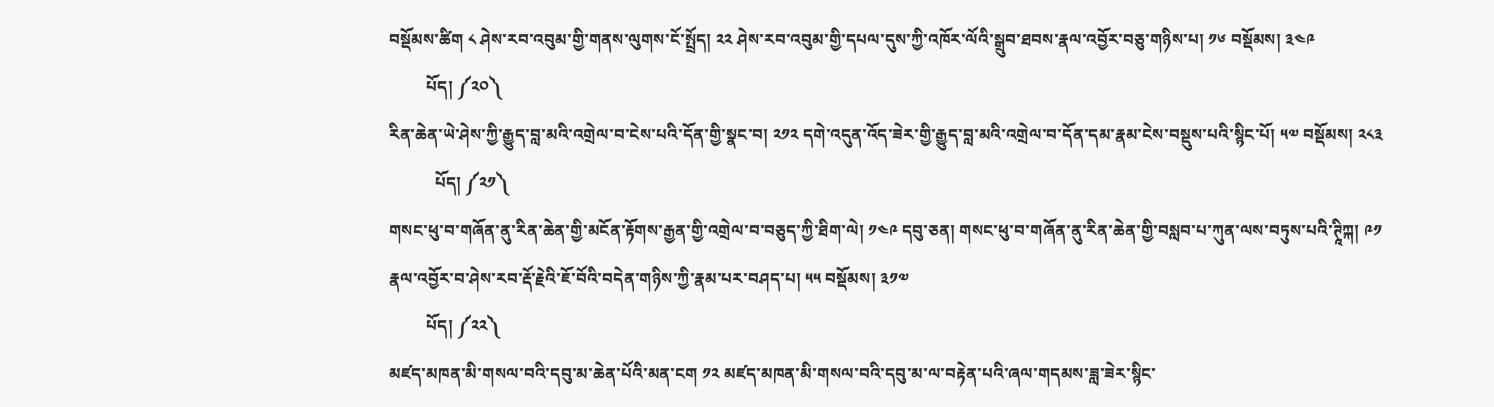བསྡོམས་ཚིག ༨ ཤེས་རབ་འབུམ་གྱི་གནས་ལུགས་ངོ་སྤྲོད། ༢༢ ཤེས་རབ་འབུམ་གྱི་དཔལ་དུས་ཀྱི་འཁོར་ལོའི་སྒྲུབ་ཐབས་རྣལ་འབྱོར་བཅུ་གཉིས་པ། ༡༦ བསྡོམས། ༣༤༩
         པོད། ༼༢༠༽
རིན་ཆེན་ཡེ་ཤེས་ཀྱི་རྒྱུད་བླ་མའི་འགྲེལ་བ་ངེས་པའི་དོན་གྱི་སྣང་བ། ༢༡༢ དགེ་འདུན་འོད་ཟེར་གྱི་རྒྱུད་བླ་མའི་འགྲེལ་བ་དོན་དམ་རྣམ་ངེས་བསྡུས་པའི་སྙིང་པོ། ༥༧ བསྡོམས། ༢༨༣
           པོད། ༼༢༡༽
གསང་ཕུ་བ་གཞོན་ནུ་རིན་ཆེན་གྱི་མངོན་རྟོགས་རྒྱན་གྱི་འགྲེལ་བ་བཅུད་ཀྱི་ཐིག་ལེ། ༡༤༩ དབུ་ཅན། གསང་ཕུ་བ་གཞོན་ནུ་རིན་ཆེན་གྱི་བསླབ་པ་ཀུན་ལས་བཏུས་པའི་ཊཱིཀྐ། ༩༡ རྣལ་འབྱོར་བ་ཤེས་རབ་རྡོ་རྗེའི་ཇོ་བོའི་བདེན་གཉིས་ཀྱི་རྣམ་པར་བཤད་པ། ༥༥ བསྡོམས། ༣༡༧
         པོད། ༼༢༢༽
མཛད་མཁན་མི་གསལ་བའི་དབུ་མ་ཆེན་པོའི་མན་ངག ༡༢ མཛད་མཁན་མི་གསལ་བའི་དབུ་མ་ལ་བརྟེན་པའི་ཞལ་གདམས་ཟླ་ཟེར་སྙིང་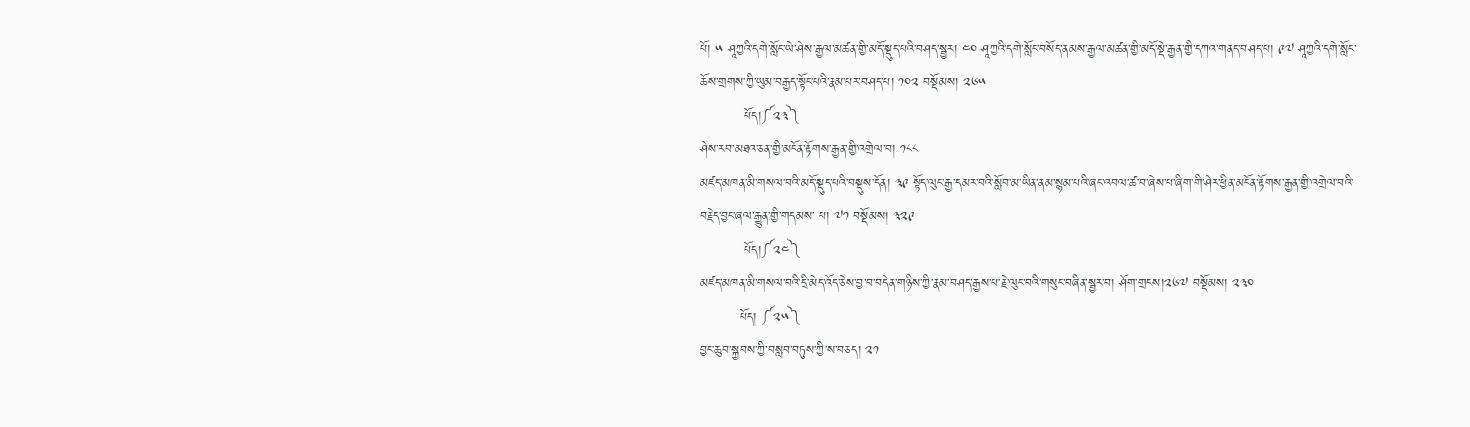པོ། ༥ ཤཱཀྱའི་དགེ་སློང་ཡེ་ཤེས་རྒྱལ་མཚན་གྱི་མདོ་སྡུད་པའི་བཤད་སྦྱར། ༤༠ ཤཱཀྱའི་དགེ་སློང་བསོད་ནམས་རྒྱལ་མཚན་གྱི་མདོ་སྡེ་རྒྱན་གྱི་དཀའ་གནད་བཤད་པ། ༩༧ ཤཱཀྱའི་དགེ་སློང་ཆོས་གྲགས་ཀྱི་ཡུམ་བརྒྱད་སྟོང་པའི་རྣམ་པར་བཤད་པ། ༡༠༢ བསྡོམས། ༢༦༥
          པོད།༼༢༣༽
ཤེས་རབ་མཐའ་ཅན་གྱི་མངོན་རྟོགས་རྒྱན་གྱི་འགྲེལ་བ། ༡༨༨
མཛད་མཁན་མི་གསལ་བའི་མདོ་སྡུད་པའི་བསྡུས་དོན། ༣༩ སྟོད་ལུང་རྒྱ་དམར་བའི་སློབ་མ་ཡིན་ནམ་སྙམ་པའི་ཞང་འབལ་ཚ་བ་ཞེས་པ་ཞིག་གི་ཤེར་ཕྱིན་མངོན་རྟོགས་རྒྱན་གྱི་འགྲེལ་བའི་བརྗེད་བྱང་ཞལ་རྒྱུན་གྱི་གདམས་ པ། ༧༡ བསྡོམས། ༣༢༩
          པོད།༼༢༤༽
མཛད་མཁན་མི་གསལ་བའི་དྲི་མེད་འོད་ཅེས་བྱ་བ་བདེན་གཉིས་ཀྱི་རྣམ་བཤད་རྒྱས་པ་རྗེ་ལུང་བའི་གསུང་བཞིན་སྦྱར་བ། ཤོག་གྲངས།༢༦༧ བསྡོམས། ༢༣༠
         པོད། ༼༢༥༽
བྱང་ཆུབ་སྐྱབས་ཀྱི་བསླབ་བཏུས་ཀྱི་ས་བཅད། ༢༡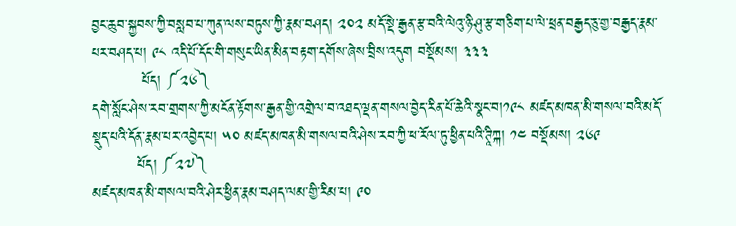བྱང་ཆུབ་སྐྱབས་ཀྱི་བསླབ་པ་ཀུན་ལས་བཏུས་ཀྱི་རྣམ་བཤད། ༢༠༢ མདོ་སྡེ་རྒྱན་རྩ་བའི་ལེའུ་ཉི་ཤུ་རྩ་གཅིག་པ་ལེ་ཕྲན་བརྒྱད་ཅུ་གྱ་བརྒྱད་རྣམ་པར་བཤད་པ། ༩༨ འདི་པོ་དོང་གི་གསུང་ཡིན་མིན་བརྟག་དགོས་ཞེས་བྲིས་འདུག བསྡོམས། ༣༣༣
          པོད། ༼༢༦༽
དགེ་སློང་ཤེས་རབ་གྲགས་ཀྱི་མངོན་རྟོགས་རྒྱན་གྱི་འགྲེལ་བ་འཐད་ལྡན་གསལ་བྱེད་རིན་པོ་ཆེའི་སྣང་བ།༡༩༨ མཛད་མཁན་མི་གསལ་བའི་མདོ་སྡུད་པའི་དོན་རྣམ་པར་འབྱེད་པ། ༥༠ མཛད་མཁན་མི་གསལ་བའི་ཤེས་རབ་ཀྱི་ཕ་རོལ་ཏུ་ཕྱིན་པའི་ཊཱིཀྐ། ༡༤ བསྡོམས། ༢༦༩
         པོད། ༼༢༧༽
མཛད་མཁན་མི་གསལ་བའི་ཤེར་ཕྱིན་རྣམ་བཤད་ལམ་གྱི་རིམ་པ། ༩༠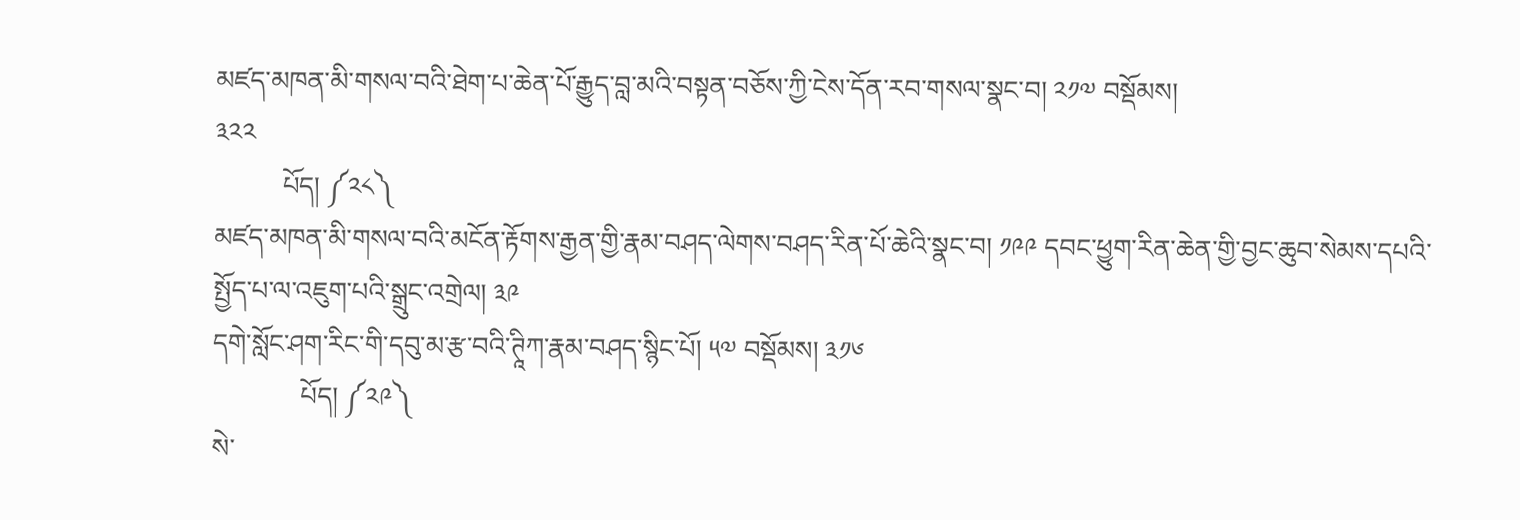མཛད་མཁན་མི་གསལ་བའི་ཐེག་པ་ཆེན་པོ་རྒྱུད་བླ་མའི་བསྟན་བཅོས་ཀྱི་ངེས་དོན་རབ་གསལ་སྣང་བ། ༢༡༧ བསྡོམས།
༣༢༢
          པོད། ༼༢༨༽
མཛད་མཁན་མི་གསལ་བའི་མངོན་རྟོགས་རྒྱན་གྱི་རྣམ་བཤད་ལེགས་བཤད་རིན་པོ་ཆེའི་སྣང་བ། ༡༩༩ དབང་ཕྱུག་རིན་ཆེན་གྱི་བྱང་ཆུབ་སེམས་དཔའི་སྤྱོད་པ་ལ་འཇུག་པའི་སྒྲུང་འགྲེལ། ༣༩
དགེ་སློང་ཤག་རིང་གི་དབུ་མ་རྩ་བའི་ཊཱིཀ་རྣམ་བཤད་སྙིང་པོ། ༥༧ བསྡོམས། ༣༡༦
             པོད། ༼༢༩༽
སེ་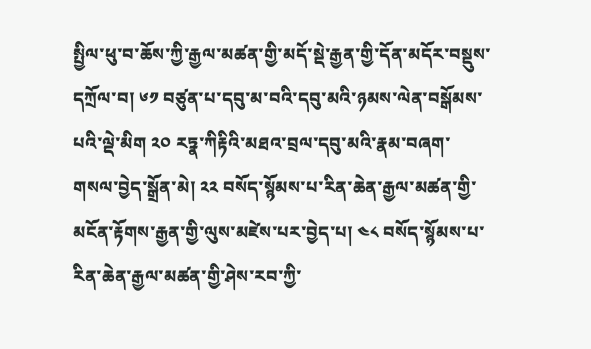སྤྱིལ་ཕུ་བ་ཆོས་ཀྱི་རྒྱལ་མཚན་གྱི་མདོ་སྡེ་རྒྱན་གྱི་དོན་མདོར་བསྡུས་དཀྲོལ་བ། ༦༡ བཙུན་པ་དབུ་མ་བའི་དབུ་མའི་ཉམས་ལེན་བསྒོམས་པའི་ལྡེ་མིག ༢༠ རཏྣ་ཀིརྟིའི་མཐའ་བྲལ་དབུ་མའི་རྣམ་བཞག་གསལ་བྱེད་སྒྲོན་མེ། ༢༢ བསོད་སྙོམས་པ་རིན་ཆེན་རྒྱལ་མཚན་གྱི་མངོན་རྟོགས་རྒྱན་གྱི་ལུས་མཛེས་པར་བྱེད་པ། ༤༨ བསོད་སྙོམས་པ་རིན་ཆེན་རྒྱལ་མཚན་གྱི་ཤེས་རབ་ཀྱི་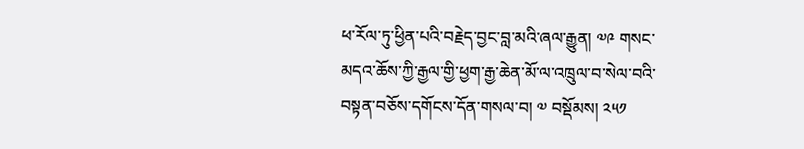ཕ་རོལ་ཏུ་ཕྱིན་པའི་བརྗེད་བྱང་བླ་མའི་ཞལ་རྒྱུན། ༧༩ གསང་མདའ་ཆོས་ཀྱི་རྒྱལ་གྱི་ཕྱག་རྒྱ་ཆེན་མོ་ལ་འཁྲུལ་བ་སེལ་བའི་བསྟན་བཅོས་དགོངས་དོན་གསལ་བ། ༧ བསྡོམས། ༢༥༡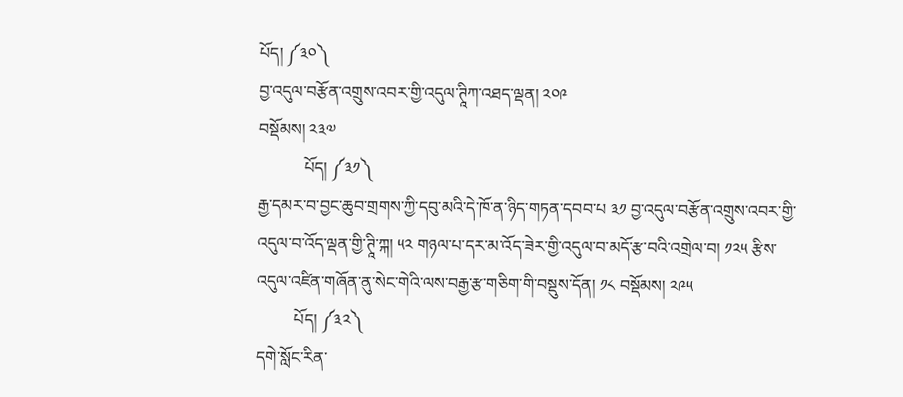པོད། ༼༣༠༽
བྱ་འདུལ་བརྩོན་འགྲུས་འབར་གྱི་འདུལ་ཊཱིཀ་འཐད་ལྡན། ༢༠༩
བསྡོམས། ༢༣༧
           པོད། ༼༣༡༽
རྒྱ་དམར་བ་བྱང་ཆུབ་གྲགས་ཀྱི་དབུ་མའི་དེ་ཁོ་ན་ཉིད་གཏན་དབབ་པ ༣༡ བྱ་འདུལ་བརྩོན་འགྲུས་འབར་གྱི་འདུལ་བ་འོད་ལྡན་གྱི་ཊཱི་ཀྐ། ༥༢ གཉལ་པ་དར་མ་འོད་ཟེར་གྱི་འདུལ་བ་མདོ་རྩ་བའི་འགྲེལ་བ། ༡༢༥ རྩིས་འདུལ་འཛིན་གཞོན་ནུ་སེང་གེའི་ལས་བརྒྱ་རྩ་གཅིག་གི་བསྡུས་དོན། ༡༨ བསྡོམས། ༢༩༥
         པོད། ༼༣༢༽
དགེ་སློང་རིན་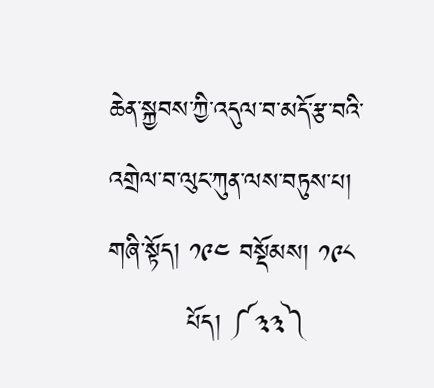ཆེན་སྐྱབས་ཀྱི་འདུལ་བ་མདོ་རྩ་བའི་འགྲེལ་བ་ལུང་ཀུན་ལས་བཏུས་པ། གཞི་སྟོད། ༡༩༤ བསྡོམས། ༡༩༨
         པོད། ༼༣༣༽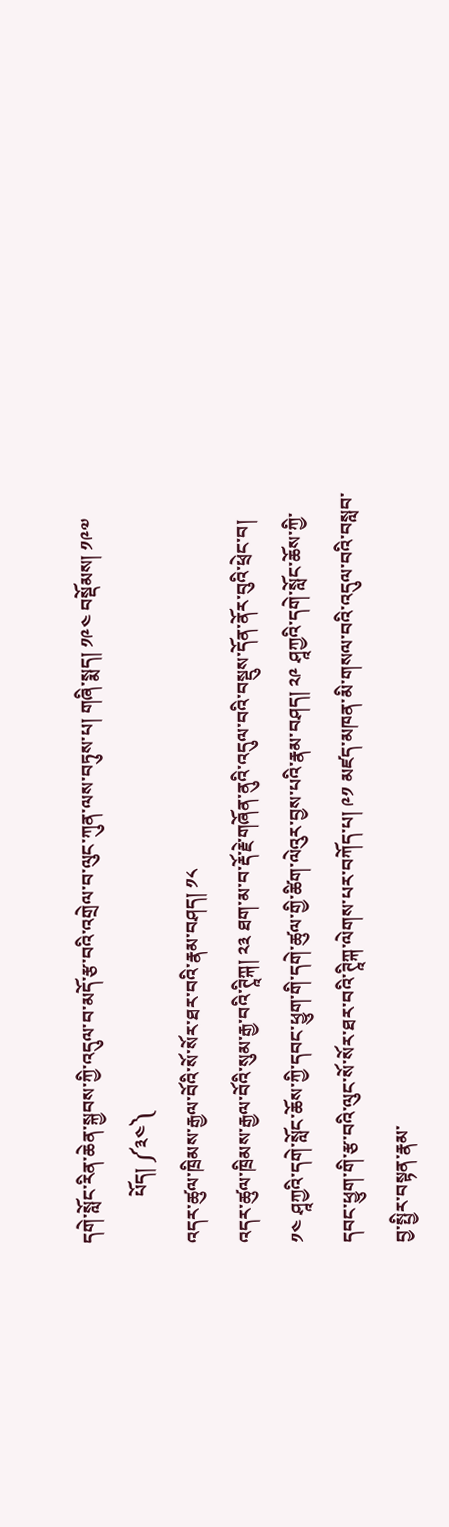དགེ་སློང་རིན་ཆེན་སྐྱབས་ཀྱི་འདུལ་བ་མདོ་རྩ་བའི་འགྲེལ་བ་ལུང་ཀུན་ལས་བཏུས་པ། གཞི་སྨད། ༡༩༤ བསྡོམས། ༡༩༧
          པོད། ༼༣༤༽
འདར་ཚུལ་ཁྲིམས་རྒྱལ་བོའི་སོ་སོར་ཐར་བའི་རྣམ་བཤད། ༡༨
འདར་ཚུལ་ཁྲིམས་རྒྱལ་བོའི་སུམ་རྒྱ་བའི་ཊཱིཀྐ། ༢༣ ཐག་མ་བ་རྡོ་རྗེ་གཞོན་ནུའི་འདུལ་བའི་བསྡུས་དོན་ནོར་བུའི་ཕྲེང་བ། ༡༤ ཤཱཀྱའི་དགེ་སློང་ཆོས་ཀྱི་དབང་ཕྱུག་གི་དགེ་ཚུལ་གྱི་ཚིག་ལེའུར་བྱས་པའི་རྣམ་བཤད། ༢༩ ཤཱཀྱའི་དགེ་སློང་ཆོས་ཀྱི་དབང་ཕྱུག་གི་རྩ་བའི་ལུང་སོ་སོར་ཐར་བའི་ཊཱིཀྐ་ལེགས་པར་བཀོད་པ། ༩༡ མཛད་མཁན་མི་གསལ་བའི་འདུལ་བའི་བསླབ་བྱ་སྤྱིར་བསྟན་རྣམ་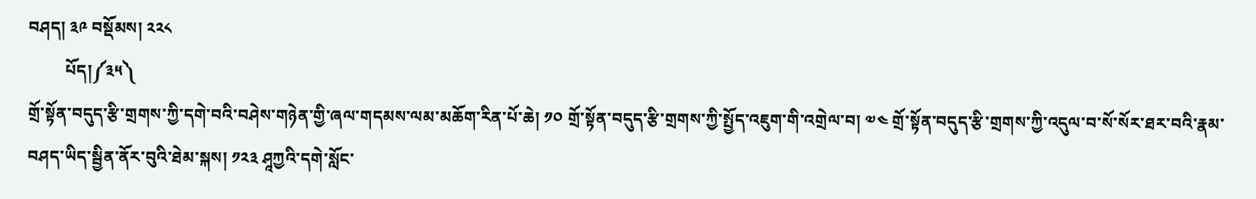བཤད། ༣༩ བསྡོམས། ༢༢༨
         པོད།༼༣༥༽
གྲོ་སྟོན་བདུད་རྩི་གྲགས་ཀྱི་དགེ་བའི་བཤེས་གཉེན་གྱི་ཞལ་གདམས་ལམ་མཆོག་རིན་པོ་ཆེ། ༡༠ གྲོ་སྟོན་བདུད་རྩི་གྲགས་ཀྱི་སྤྱོད་འཇུག་གི་འགྲེལ་བ། ༧༤ གྲོ་སྟོན་བདུད་རྩི་གྲགས་ཀྱི་འདུལ་བ་སོ་སོར་ཐར་བའི་རྣམ་བཤད་ཡིད་སྦྱིན་ནོར་བུའི་ཐེམ་སྐས། ༡༢༣ ཤཱཀྱའི་དགེ་སློང་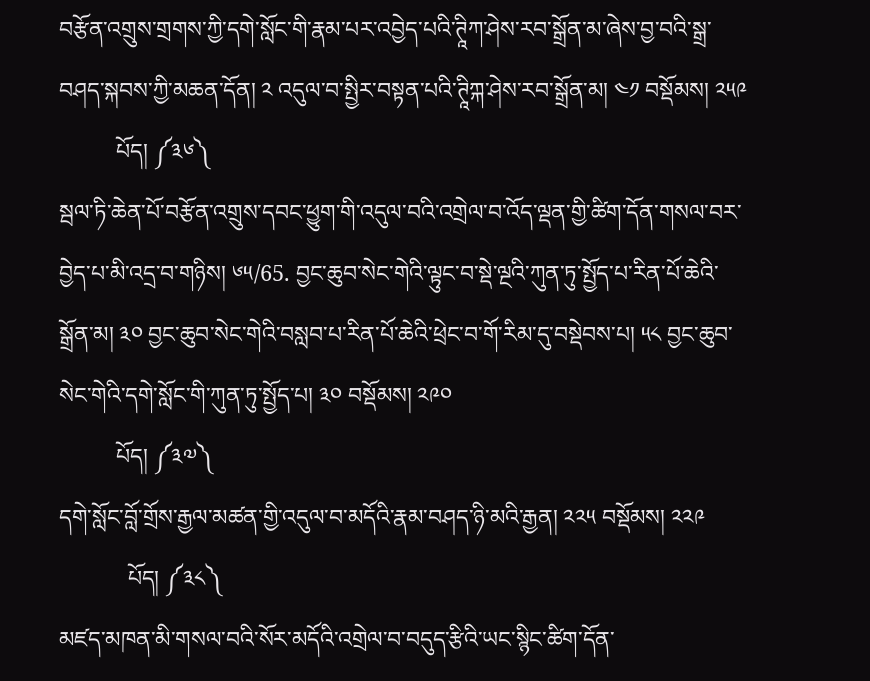བརྩོན་འགྲུས་གྲགས་ཀྱི་དགེ་སློང་གི་རྣམ་པར་འབྱེད་པའི་ཊཱིཀ་ཤེས་རབ་སྒྲོན་མ་ཞེས་བྱ་བའི་སྒྲ་བཤད་སྐབས་ཀྱི་མཆན་དོན། ༢ འདུལ་བ་སྤྱིར་བསྟན་པའི་ཊཱིཀྐ་ཤེས་རབ་སྒྲོན་མ། ༤༡ བསྡོམས། ༢༥༩
          པོད། ༼༣༦༽
སྦལ་ཏི་ཆེན་པོ་བརྩོན་འགྲུས་དབང་ཕྱུག་གི་འདུལ་བའི་འགྲེལ་བ་འོད་ལྡན་གྱི་ཚིག་དོན་གསལ་བར་བྱེད་པ་མི་འདྲ་བ་གཉིས། ༦༥/65. བྱང་ཆུབ་སེང་གེའི་ལྟུང་བ་སྡེ་ལྔའི་ཀུན་ཏུ་སྤྱོད་པ་རིན་པོ་ཆེའི་སྒྲོན་མ། ༣༠ བྱང་ཆུབ་སེང་གེའི་བསླབ་པ་རིན་པོ་ཆེའི་ཕྲེང་བ་གོ་རིམ་དུ་བསྡེབས་པ། ༥༨ བྱང་ཆུབ་སེང་གེའི་དགེ་སློང་གི་ཀུན་ཏུ་སྤྱོད་པ། ༣༠ བསྡོམས། ༢༩༠
          པོད། ༼༣༧༽
དགེ་སློང་བློ་གྲོས་རྒྱལ་མཚན་གྱི་འདུལ་བ་མདོའི་རྣམ་བཤད་ཉི་མའི་རྒྱན། ༢༢༥ བསྡོམས། ༢༢༩
            པོད། ༼༣༨༽
མཛད་མཁན་མི་གསལ་བའི་སོར་མདོའི་འགྲེལ་བ་བདུད་རྩིའི་ཡང་སྙིང་ཚིག་དོན་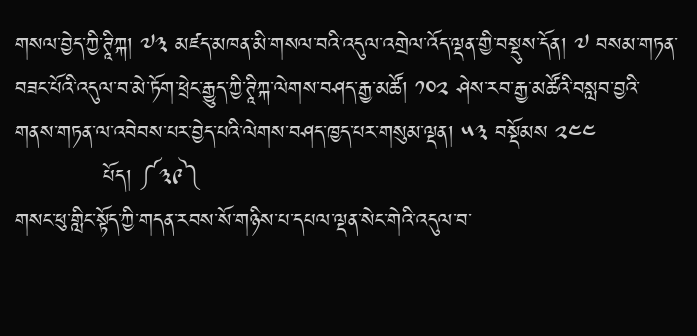གསལ་བྱེད་ཀྱི་ཊཱིཀྐ། ༧༣ མཛད་མཁན་མི་གསལ་བའི་འདུལ་འགྲེལ་འོད་ལྡན་གྱི་བསྡུས་དོན། ༧ བསམ་གཏན་བཟང་པོའི་འདུལ་བ་མེ་ཏོག་ཕྲེང་རྒྱུད་ཀྱི་ཊཱིཀྐ་ལེགས་བཤད་རྒྱ་མཚོ། ༡༠༢ ཤེས་རབ་རྒྱ་མཚོའི་བསླབ་བྱའི་གནས་གཏན་ལ་འབེབས་པར་བྱེད་པའི་ལེགས་བཤད་ཁྱད་པར་གསུམ་ལྡན། ༥༣ བསྡོམས ༢༤༤
            པོད། ༼༣༩༽
གསང་ཕུ་གླིང་སྟོད་ཀྱི་གདན་རབས་སོ་གཉིས་པ་དཔལ་ལྡན་སེང་གེའི་འདུལ་བ་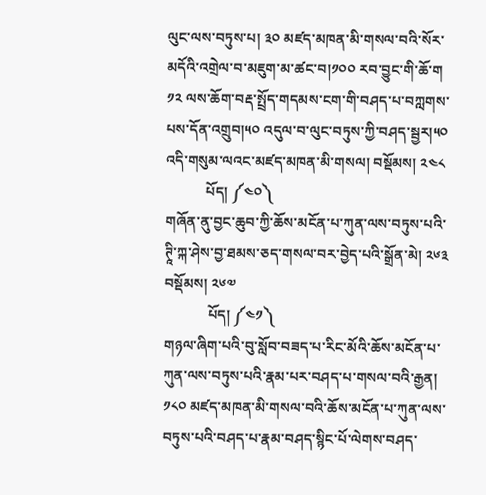ལུང་ལས་བཏུས་པ། ༣༠ མཛད་མཁན་མི་གསལ་བའི་སོར་མདོའི་འགྲེལ་བ་མཇུག་མ་ཚང་བ།༡༠༠ རབ་བྱུང་གི་ཆོ་ག ༡༢ ལས་ཆོག་བརྡ་སྤྲོད་གདམས་ངག་གི་བཤད་པ་བཀླགས་པས་དོན་འགྲུབ།༥༠ འདུལ་བ་ལུང་བཏུས་ཀྱི་བཤད་སྦྱར།༥༠
འདི་གསུམ་ལའང་མཛད་མཁན་མི་གསལ། བསྡོམས། ༢༤༨
           པོད། ༼༤༠༽
གཞོན་ནུ་བྱང་ཆུབ་ཀྱི་ཆོས་མངོན་པ་ཀུན་ལས་བཏུས་པའི་ཊཱི་ཀྐ་ཤེས་བྱ་ཐམས་ཅད་གསལ་བར་བྱེད་པའི་སྒྲོན་མེ། ༢༦༣ བསྡོམས། ༢༦༧
            པོད། ༼༤༡༽
གཉལ་ཞིག་པའི་བུ་སློབ་བཟད་པ་རིང་མོའི་ཆོས་མངོན་པ་ཀུན་ལས་བཏུས་པའི་རྣམ་པར་བཤད་པ་གསལ་བའི་རྒྱན། ༡༨༠ མཛད་མཁན་མི་གསལ་བའི་ཆོས་མངོན་པ་ཀུན་ལས་བཏུས་པའི་བཤད་པ་རྣམ་བཤད་སྙིང་པོ་ལེགས་བཤད་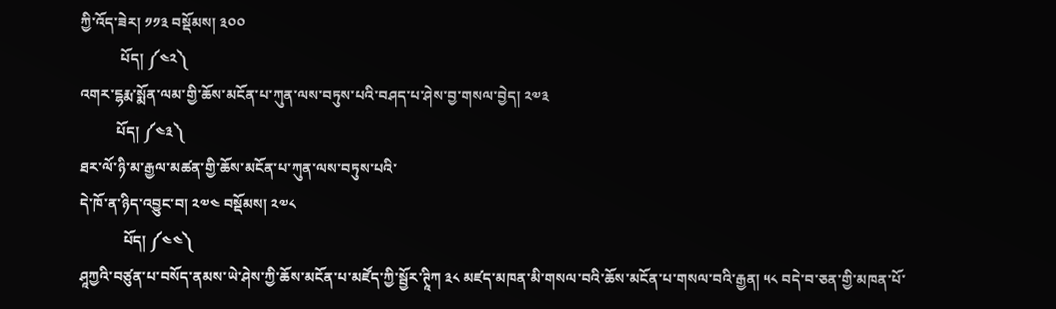ཀྱི་འོད་ཟེར། ༡༡༣ བསྡོམས། ༣༠༠
           པོད། ༼༤༢༽
འགར་ངྷརྨ་སྨོན་ལམ་གྱི་ཆོས་མངོན་པ་ཀུན་ལས་བཏུས་པའི་བཤད་པ་ཤེས་བྱ་གསལ་བྱེད། ༢༧༣
          པོད། ༼༤༣༽
ཐར་ལོ་ཉི་མ་རྒྱལ་མཚན་གྱི་ཆོས་མངོན་པ་ཀུན་ལས་བཏུས་པའི་
དེ་ཁོ་ན་ཉིད་འབྱུང་བ། ༢༧༤ བསྡོམས། ༢༧༨
            པོད། ༼༤༤༽
ཤཱཀྱའི་བཙུན་པ་བསོད་ནམས་ཡེ་ཤེས་ཀྱི་ཆོས་མངོན་པ་མཛོད་ཀྱི་སྦྱོར་ཊཱིཀ ༣༨ མཛད་མཁན་མི་གསལ་བའི་ཆོས་མངོན་པ་གསལ་བའི་རྒྱན། ༥༨ བདེ་བ་ཅན་གྱི་མཁན་པོ་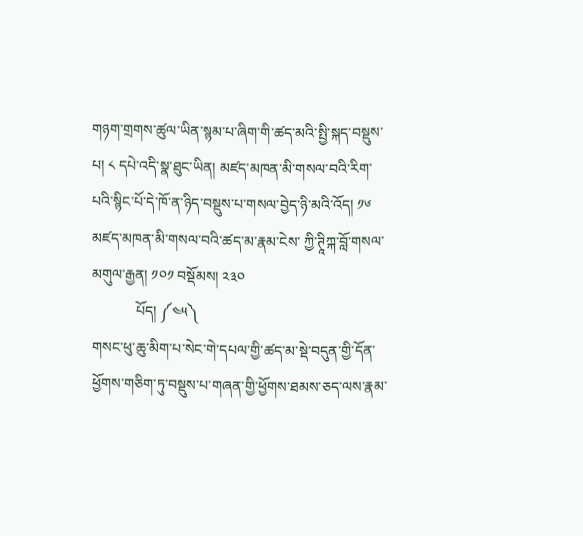གཉག་གྲགས་ཚུལ་ཡིན་སྙམ་པ་ཞིག་གི་ཚད་མའི་སྤྱི་སྐད་བསྡུས་པ། ༨ དཔེ་འདི་སྣ་ཐུང་ཡིན། མཛད་མཁན་མི་གསལ་བའི་རིག་པའི་སྙིང་པོ་དེ་ཁོ་ན་ཉིད་བསྡུས་པ་གསལ་བྱེད་ཉི་མའི་འོད། ༡༦
མཛད་མཁན་མི་གསལ་བའི་ཚད་མ་རྣམ་ངེས་ ཀྱི་ཊཱིཀྐ་བློ་གསལ་མགུལ་རྒྱན། ༡༠༡ བསྡོམས། ༢༣༠
            པོད། ༼༤༥༽
གསང་ཕུ་ཆུ་མིག་པ་སེང་གེ་དཔལ་གྱི་ཚད་མ་སྡེ་བདུན་གྱི་དོན་ཕྱོགས་གཅིག་ཏུ་བསྡུས་པ་གཞན་གྱི་ཕྱོགས་ཐམས་ཅད་ལས་རྣམ་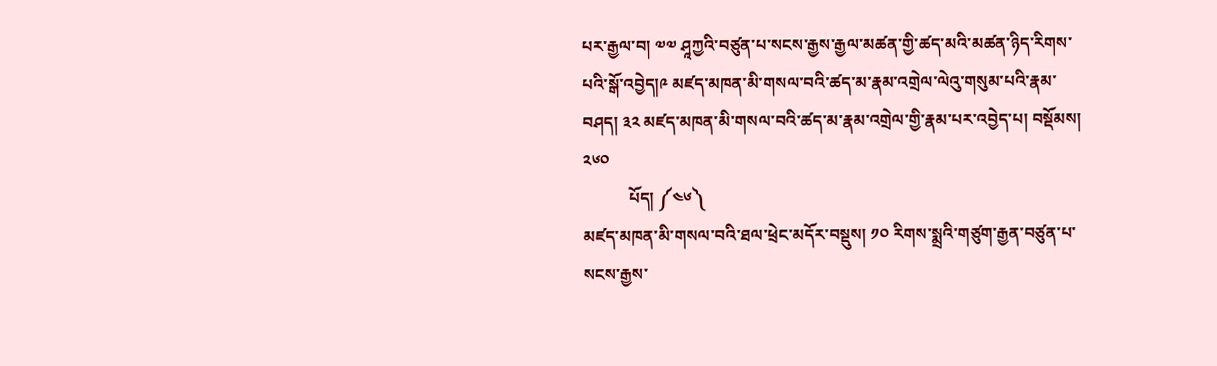པར་རྒྱལ་བ། ༧༧ ཤཱཀྱའི་བཙུན་པ་སངས་རྒྱས་རྒྱལ་མཚན་གྱི་ཚད་མའི་མཚན་ཉིད་རིགས་པའི་སྒོ་འབྱེད།༩ མཛད་མཁན་མི་གསལ་བའི་ཚད་མ་རྣམ་འགྲེལ་ལེའུ་གསུམ་པའི་རྣམ་བཤད། ༣༢ མཛད་མཁན་མི་གསལ་བའི་ཚད་མ་རྣམ་འགྲེལ་གྱི་རྣམ་པར་འབྱེད་པ། བསྡོམས། ༢༦༠
           པོད། ༼༤༦༽
མཛད་མཁན་མི་གསལ་བའི་ཐལ་ཕྲེང་མདོར་བསྡུས། ༡༠ རིགས་སྨྲའི་གཙུག་རྒྱན་བཙུན་པ་སངས་རྒྱས་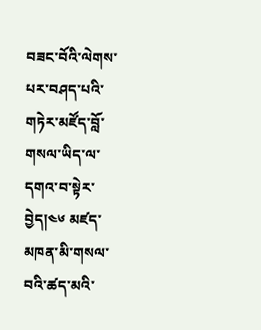བཟང་བོའི་ལེགས་པར་བཤད་པའི་གཏེར་མཛོད་བློ་གསལ་ཡིད་ལ་དགའ་བ་སྟེར་བྱེད།༤༦ མཛད་མཁན་མི་གསལ་བའི་ཚད་མའི་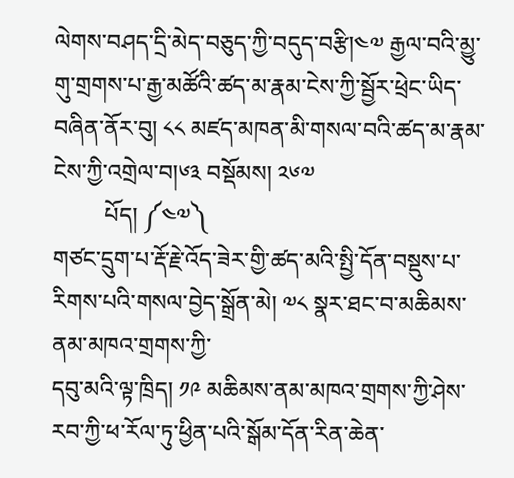ལེགས་བཤད་དྲི་མེད་བཅུད་ཀྱི་བདུད་བརྩི།༤༧ རྒྱལ་བའི་མྱུ་གུ་གྲགས་པ་རྒྱ་མཚོའི་ཚད་མ་རྣམ་ངེས་ཀྱི་སྦྱོར་ཕྲེང་ཡིད་བཞིན་ནོར་བུ། ༨༨ མཛད་མཁན་མི་གསལ་བའི་ཚད་མ་རྣམ་ངེས་ཀྱི་འགྲེལ་བ།༦༣ བསྡོམས། ༢༦༧
         པོད། ༼༤༧༽
གཙང་དྲུག་པ་རྡོ་རྗེ་འོད་ཟེར་གྱི་ཚད་མའི་སྤྱི་དོན་བསྡུས་པ་རིགས་པའི་གསལ་བྱེད་སྒྲོན་མེ། ༧༨ སྣར་ཐང་བ་མཆིམས་ནམ་མཁའ་གྲགས་ཀྱི་
དབུ་མའི་ལྟ་ཁྲིད། ༡༩ མཆིམས་ནམ་མཁའ་གྲགས་ཀྱི་ཤེས་རབ་ཀྱི་ཕ་རོལ་ཏུ་ཕྱིན་པའི་སྒོམ་དོན་རིན་ཆེན་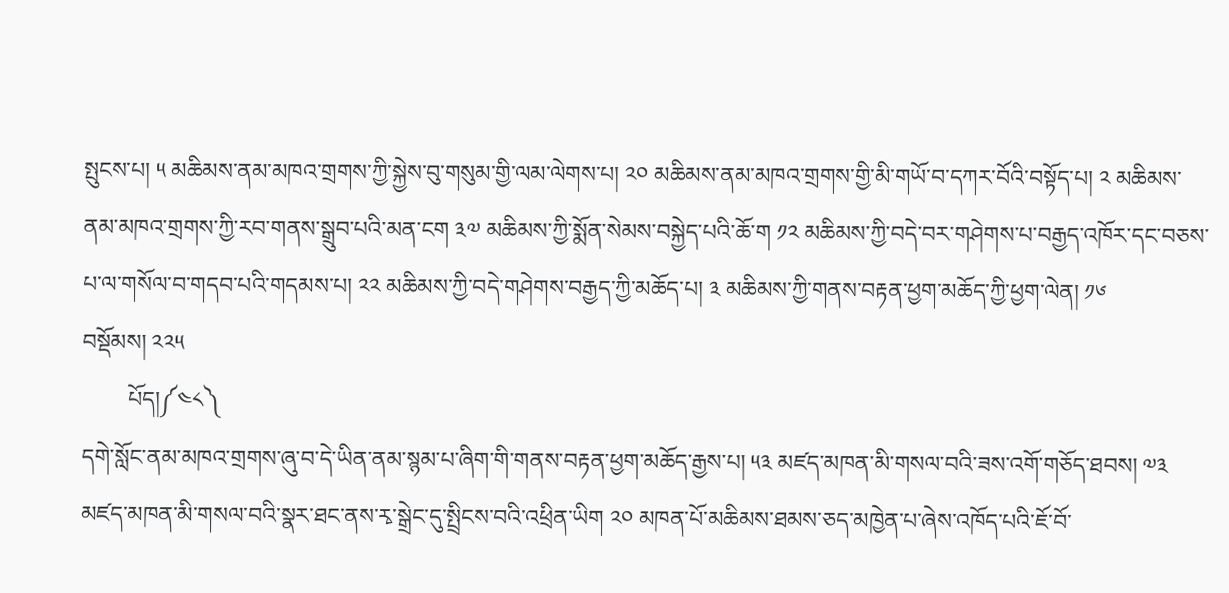སྤུངས་པ། ༥ མཆིམས་ནམ་མཁའ་གྲགས་ཀྱི་སྐྱེས་བུ་གསུམ་གྱི་ལམ་ལེགས་པ། ༢༠ མཆིམས་ནམ་མཁའ་གྲགས་གྱི་མི་གཡོ་བ་དཀར་བོའི་བསྟོད་པ། ༢ མཆིམས་ནམ་མཁའ་གྲགས་ཀྱི་རབ་གནས་སྒྲུབ་པའི་མན་ངག ༣༧ མཆིམས་ཀྱི་སྨོན་སེམས་བསྐྱེད་པའི་ཆོ་ག ༡༢ མཆིམས་ཀྱི་བདེ་བར་གཤེགས་པ་བརྒྱད་འཁོར་དང་བཅས་པ་ལ་གསོལ་བ་གདབ་པའི་གདམས་པ། ༢༢ མཆིམས་ཀྱི་བདེ་གཤེགས་བརྒྱད་ཀྱི་མཆོད་པ། ༣ མཆིམས་ཀྱི་གནས་བརྟན་ཕྱག་མཆོད་ཀྱི་ཕྱག་ལེན། ༡༦
བསྡོམས། ༢༢༥
        པོད།༼༤༨༽
དགེ་སློང་ནམ་མཁའ་གྲགས་ཞུ་བ་དེ་ཡིན་ནམ་སྙམ་པ་ཞིག་གི་གནས་བརྟན་ཕྱག་མཆོད་རྒྱས་པ། ༥༣ མཛད་མཁན་མི་གསལ་བའི་ཟས་འགོ་གཅོད་ཐབས། ༧༣ མཛད་མཁན་མི་གསལ་བའི་སྣར་ཐང་ནས་རྭ་སྒྲེང་དུ་སྤྲིངས་བའི་འཕྲིན་ཡིག ༢༠ མཁན་པོ་མཆིམས་ཐམས་ཅད་མཁྱེན་པ་ཞེས་འཁོད་པའི་ཇོ་བོ་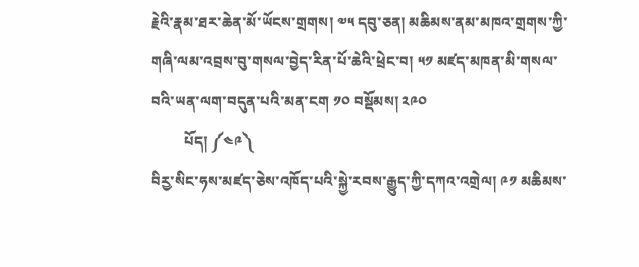རྗེའི་རྣམ་ཐར་ཆེན་མོ་ཡོངས་གྲགས། ༧༥ དབུ་ཅན། མཆིམས་ནམ་མཁའ་གྲགས་ཀྱི་གཞི་ལམ་འབྲས་བུ་གསལ་བྱེད་རིན་པོ་ཆེའི་ཕྲེང་བ། ༥༡ མཛད་མཁན་མི་གསལ་བའི་ཡན་ལག་བདུན་པའི་མན་ངག ༡༠ བསྡོམས། ༢༩༠
         པོད། ༼༤༩༽
བིརྱ་སིང་ཧས་མཛད་ཅེས་འཁོད་པའི་སྐྱེ་རབས་རྒྱུད་ཀྱི་དཀའ་འགྲེལ། ༩༡ མཆིམས་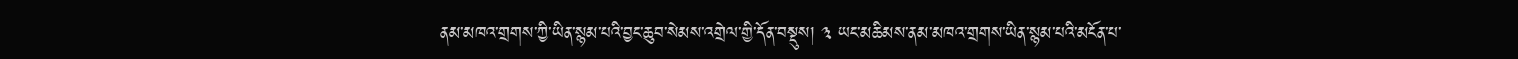ནམ་མཁའ་གྲགས་ཀྱི་ཡིན་སྙམ་པའི་བྱང་ཆུབ་སེམས་འགྲེལ་གྱི་དོན་བསྡུས། ༣ ཡང་མཆིམས་ནམ་མཁའ་གྲགས་ཡིན་སྙམ་པའི་མངོན་པ་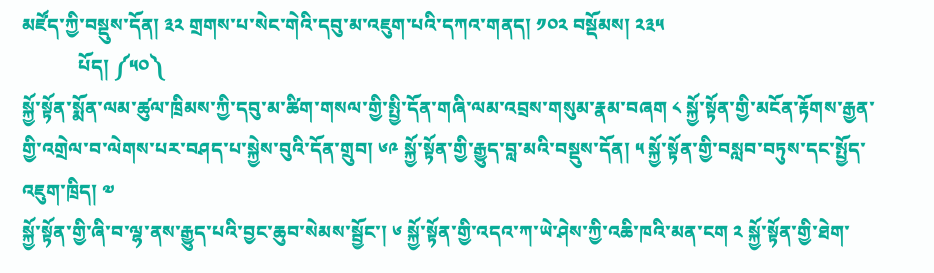མཛོད་ཀྱི་བསྡུས་དོན། ༣༢ གྲགས་པ་སེང་གེའི་དབུ་མ་འཇུག་པའི་དཀའ་གནད། ༡༠༢ བསྡོམས། ༢༣༥
            པོད། ༼༥༠༽
སྐྱོ་སྟོན་སྨོན་ལམ་ཚུལ་ཁྲིམས་ཀྱི་དབུ་མ་ཚིག་གསལ་གྱི་སྤྱི་དོན་གཞི་ལམ་འབྲས་གསུམ་རྣམ་བཞག ༨ སྐྱོ་སྟོན་གྱི་མངོན་རྟོགས་རྒྱན་གྱི་འགྲེལ་བ་ལེགས་པར་བཤད་པ་སྐྱེས་བུའི་དོན་གྲུབ། ༦༩ སྐྱོ་སྟོན་གྱི་རྒྱུད་བླ་མའི་བསྡུས་དོན། ༥ སྐྱོ་སྟོན་གྱི་བསླབ་བཏུས་དང་སྤྱོད་འཇུག་ཁྲིད། ༧
སྐྱོ་སྟོན་གྱི་ཞི་བ་ལྷ་ནས་རྒྱུད་པའི་བྱང་ཆུབ་སེམས་སྦྱོང་། ༦ སྐྱོ་སྟོན་གྱི་འདའ་ཀ་ཡེ་ཤེས་ཀྱི་འཆི་ཁའི་མན་ངག ༢ སྐྱོ་སྟོན་གྱི་ཐེག་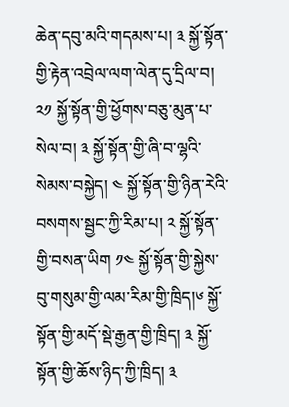ཆེན་དབུ་མའི་གདམས་པ། ༣ སྐྱོ་སྟོན་གྱི་རྟེན་འབྲེལ་ལག་ལེན་དུ་དྲིལ་བ། ༢༡ སྐྱོ་སྟོན་གྱི་ཕྱོགས་བཅུ་མུན་པ་སེལ་བ། ༣ སྐྱོ་སྟོན་གྱི་ཞི་བ་ལྷའི་སེམས་བསྐྱེད། ༤ སྐྱོ་སྟོན་གྱི་ཉིན་རེའི་བསགས་སྦྱང་ཀྱི་རིམ་པ། ༢ སྐྱོ་སྟོན་གྱི་བསན་ཡིག ༡༤ སྐྱོ་སྟོན་གྱི་སྐྱེས་བུ་གསུམ་གྱི་ལམ་རིམ་གྱི་ཁྲིད།༦ སྐྱོ་སྟོན་གྱི་མདོ་སྡེ་རྒྱན་གྱི་ཁྲིད། ༣ སྐྱོ་སྟོན་གྱི་ཆོས་ཉིད་ཀྱི་ཁྲིད། ༣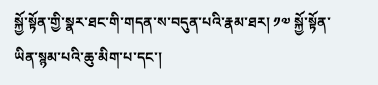སྐྱོ་སྟོན་གྱི་སྣར་ཐང་གི་གདན་ས་བདུན་པའི་རྣམ་ཐར། ༡༧ སྐྱོ་སྟོན་ཡིན་སྙམ་པའི་ཆུ་མིག་པ་དང་།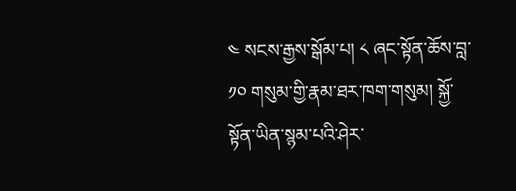༤ སངས་རྒྱས་སྒོམ་པ། ༨ ཞང་སྟོན་ཆོས་བླ་ ༡༠ གསུམ་གྱི་རྣམ་ཐར་ཁག་གསུམ། སྐྱོ་སྟོན་ཡིན་སྙམ་པའི་ཤེར་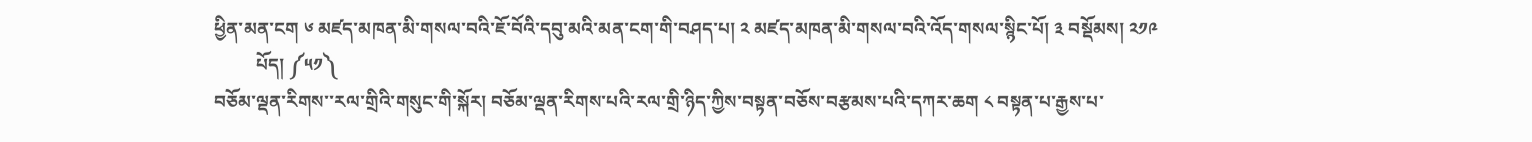ཕྱིན་མན་ངག ༦ མཛད་མཁན་མི་གསལ་བའི་ཇོ་བོའི་དབུ་མའི་མན་ངག་གི་བཤད་པ། ༢ མཛད་མཁན་མི་གསལ་བའི་འོད་གསལ་སྙིང་པོ། ༣ བསྡོམས། ༢༡༩
         པོད། ༼༥༡༽
བཅོམ་ལྡན་རིགས་་རལ་གྲིའི་གསུང་གི་སྐོར། བཅོམ་ལྡན་རིགས་པའི་རལ་གྲི་ཉིད་ཀྱིས་བསྟན་བཅོས་བརྩམས་པའི་དཀར་ཆག ༨ བསྟན་པ་རྒྱས་པ་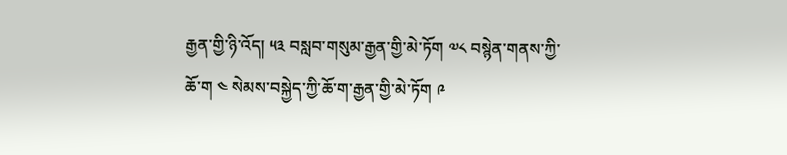རྒྱན་གྱི་ཉི་འོད། ༥༣ བསླབ་གསུམ་རྒྱན་གྱི་མེ་ཏོག ༧༨ བསྙེན་གནས་ཀྱི་ཆོ་ག ༤ སེམས་བསྐྱེད་ཀྱི་ཆོ་ག་རྒྱན་གྱི་མེ་ཏོག ༩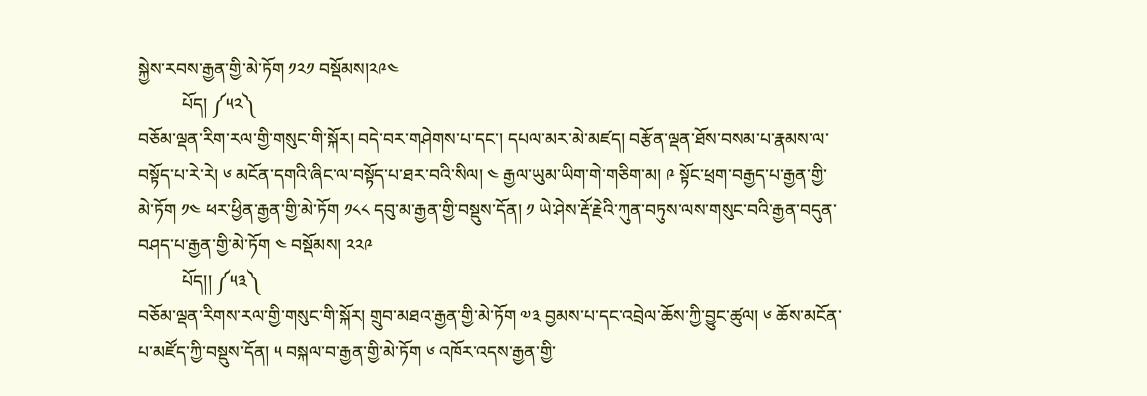སྐྱེས་རབས་རྒྱན་གྱི་མེ་ཏོག ༡༢༡ བསྡོམས།༢༩༤
          པོད། ༼༥༢༽
བཅོམ་ལྡན་རིག་རལ་གྱི་གསུང་གི་སྐོར། བདེ་བར་གཤེགས་པ་དང་། དཔལ་མར་མེ་མཛད། བརྩོན་ལྡན་ཐོས་བསམ་པ་རྣམས་ལ་བསྟོད་པ་རེ་རེ། ༦ མངོན་དགའི་ཞིང་ལ་བསྟོད་པ་ཐར་བའི་སིལ། ༤ རྒྱལ་ཡུམ་ཡིག་གེ་གཅིག་མ། ༩ སྟོང་ཕྲག་བརྒྱད་པ་རྒྱན་གྱི་མེ་ཏོག ༡༤ ཕར་ཕྱིན་རྒྱན་གྱི་མེ་ཏོག ༡༨༨ དབུ་མ་རྒྱན་གྱི་བསྡུས་དོན། ༡ ཡེ་ཤེས་རྡོ་རྗེའི་ཀུན་བཏུས་ལས་གསུང་བའི་རྒྱན་བདུན་བཤད་པ་རྒྱན་གྱི་མེ་ཏོག ༤ བསྡོམས། ༢༢༩
          པོད།། ༼༥༣༽
བཅོམ་ལྡན་རིགས་རལ་གྱི་གསུང་གི་སྐོར། གྲུབ་མཐའ་རྒྱན་གྱི་མེ་ཏོག ༧༣ བྱམས་པ་དང་འབྲེལ་ཆོས་ཀྱི་བྱུང་ཚུལ། ༦ ཆོས་མངོན་པ་མཛོད་ཀྱི་བསྡུས་དོན། ༥ བསྐལ་བ་རྒྱན་གྱི་མེ་ཏོག ༦ འཁོར་འདས་རྒྱན་གྱི་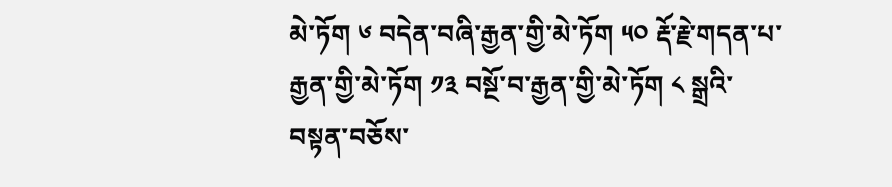མེ་ཏོག ༦ བདེན་བཞི་རྒྱན་གྱི་མེ་ཏོག ༥༠ རྡོ་རྗེ་གདན་པ་རྒྱན་གྱི་མེ་ཏོག ༡༣ བསྔོ་བ་རྒྱན་གྱི་མེ་ཏོག ༨ སྒྲའི་བསྟན་བཅོས་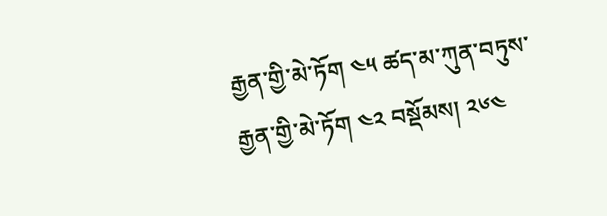རྒྱན་གྱི་མེ་ཏོག ༤༥ ཚད་མ་ཀུན་བཏུས་རྒྱན་གྱི་མེ་ཏོག ༤༢ བསྡོམས། ༢༦༤